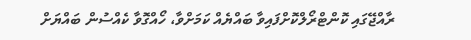ރާއްޖޭގައި ކޮންޓްރޯލްކޮށްފައިވާ ބައްޔެއް ކަމަށްވާ، ހޯއްގޮވާ ކެއްސުން ބައްޔަށް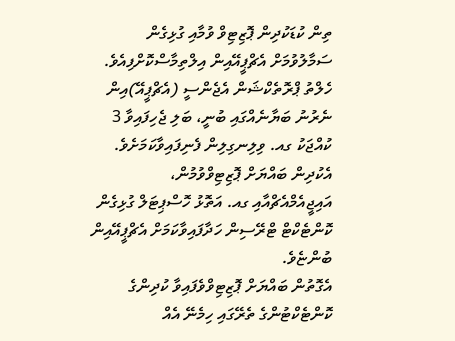ތިން ކުޑަކުދިން ޕޮޒިޓިވް ވުމާއި ގުޅިގެން ސަމާލުވުމަށް އެޗްޕީއޭއިން އިލްތިމާސްކޮށްފިއެވެ.
ހެލްތު ޕްރޮތެކްޝަން އެޖެންސީ (އެޗްޕީއޭ)އިން ނެރުނު ބަޔާނެއްގައި ބުނީ، ބަލި ޖެހިފައިވާ 3 ކުއްޖަކު ގއ. ވިލިނގިލިން ފެނިފައިވާކަމަށެވެ. އެކުދިން ބައްޔަށް ޕޮޒިޓިވްވުމުން، އައިޖީއެމްއެޗްއާއި ގއ. އަތޮޅު ހޮސްޕިޓަލް ގުޅިގެން ކޮންޓެކްޓް ޓްރޭސިން ހަދާފައިވާކަމަށް އެޗްޕީއޭއިން ބުންޏެވެ.
އެގޮތުން ބައްޔަށް ޕޮޒިޓިވްވެފައިވާ ކުދިންގެ ކޮންޓެކްޓުންގެ ތެރޭގައި ހިމެނޭ އެއް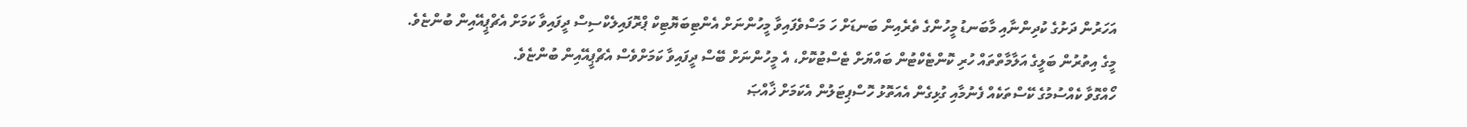އަހަރުން ދަށުގެ ކުދިންނާއި މާބަނޑު މީހުންގެ ތެރެއިން ބަނޑަށް ހަ މަސްވެފައިވާ މީހުންނަށް އެންޓިބަޔޮޓިކް ޕްރޮފައިލެކްސިސް ދީފައިވާ ކަމަށް އެޗްޕީއޭއިން ބުންޏެވެ.
މީގެ އިތުރުން ބަލީގެ އަލާމާތްތައް ހުރި ކޮންޓެކްޓުން ބައްޔަށް ޓެސްޓުކޮށް، އެ މީހުންނަށް ބޭސް ދީފައިވާ ކަމަށްވެސް އެޗްޕީއޭއިން ބުންޏެވެ.
ހޯއްގޮވާ ކެއްސުމުގެ ކޭސްތަކެއް ފެނުމާއި ގުޅިގެން އެއަތޮޅު ހޮސްޕިޓަލުން އެކަމަށް ޚާއްޞަ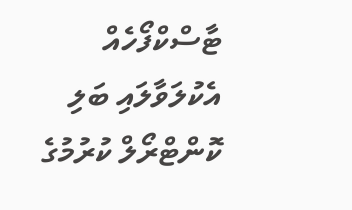ޓާސްކްފޯހެއް އެކުލަވާލައި ބަލި ކޮންޓްރޯލް ކުރުމުގެ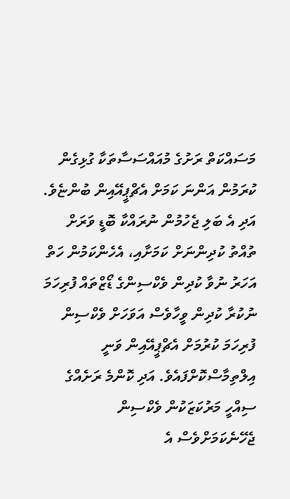މަސައްކަތް ރަށުގެ މުއައްސަސާތަކާ ގުޅިގެން ކުރަމުން އަންނަ ކަމަށް އެޗްޕީއޭއިން ބުންޏެވެ. އަދި އެ ބަލި ޖެހުމުން ނުރައްކާ ބޮޑީ ވަރަށް ތުއްތު ކުދިންނަށް ކަމަށާއި، އެހެންކަމުން ހަތް އަހަރު ނުވާ ކުދިން ވެކްސިންގެ ޑޯޒްތައް ފުރިހަމަ ނުކުރާ ކުދިން ވީހާވެސް އަވަހަށް ވެކްސިން ފުރިހަމަ ކުރުމަށް އެޗްޕީއޭއިން ވަނީ އިލްތިމާސްކޮށްފައެވެ. އަދި ކޮންމެ ރަށެއްގެ ސިއްހީ މަރުކަޒަކުން ވެކްސިން ޖެހޭނެކަމަށްވެސް އެ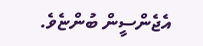އެޖެންސީން ބުންޏެވެ.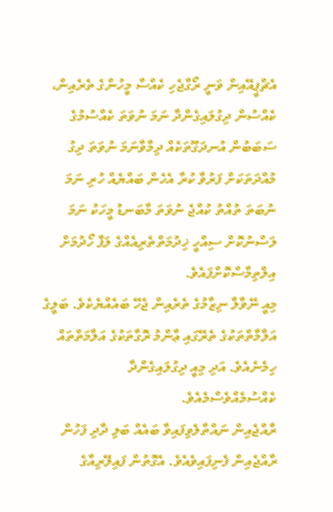އެޗްޕީއޭއިން ވަނީ ރޯގާޖެހި ކެއްސާ މީހުންގެ ތެރެއިން، ކެއްސުން ދިގުލައިގެންދާ ނަމަ ނުވަތަ ކެއްސުމުގެ ސަބަބުން އުނދަގޫތަކެއް ދިމާވާނަމަ ނުވަތަ ދިގު މުއްދަތަކަށް ފަރުވާ ކުރާ އެހެން ބައްޔެއް ހުރި ނަމަ ނުބަތަ ތުއްތު ކުއްޖެ ނުވަތަ މާބަނޑު މީހަކު ނަމަ ލަސްނުކޮށް ސިއްހީ ޚިދުމަތްތެރިއެއްގެ ލަފާ ހޯދުމަށް އިލްތިމާސްކޮށްފައެވެ.
މިއީ ނޭވާލާ ނިޒާމުގެ ތެރެއިން ޖެހޭ ބައެއްޔެކެވެ. ބަލީގެ އަލާމާތްތަކުގެ ތެރޭގައި ޢާންމު ރޮގާތަކުގެ އަލާމަތްތައް ހިމެނެއެވެ. އަދި މިއީ ދިގުލައިގެންދާ ކެއްސުމެއްވެސްމެއެވެ.
ރާއްޖެއިން ނައްތާލެވިފައިވާ ބައެއް ބަލި ދާދި ފަހުން ރާއްޖެއިން ފެނިފައިވެއެވެ. އެގޮތުން ފައިލޭރިއާގެ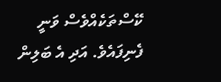ކޭސްތަކެއްވެސް ވަނީ ފެނިފައެވެ. އަދި އެ ބަލިން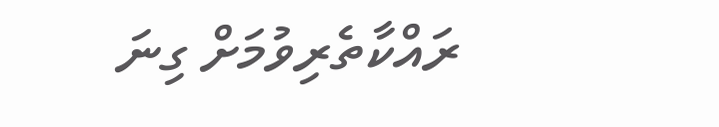ރައްކާތެރިވުމަށް ގިނަ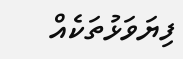ފިޔަވަޅުތަކެއް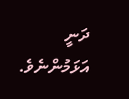ދަނީ އަޅަމުންނެވެ.